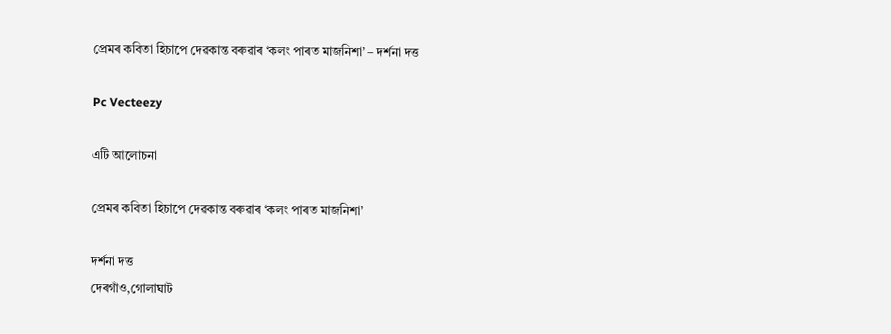প্ৰেমৰ কবিতা হিচাপে দেৱকান্ত বৰুৱাৰ ‘কলং পাৰত মাজনিশা’ – দৰ্শনা দত্ত

Pc Vecteezy

এটি আলোচনা

প্ৰেমৰ কবিতা হিচাপে দেৱকান্ত বৰুৱাৰ ‘কলং পাৰত মাজনিশা’

দৰ্শনা দত্ত
দেৰগাঁও,গোলাঘাট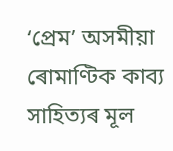‘প্ৰেম’ অসমীয়া ৰোমাণ্টিক কাব্য সাহিত্যৰ মূল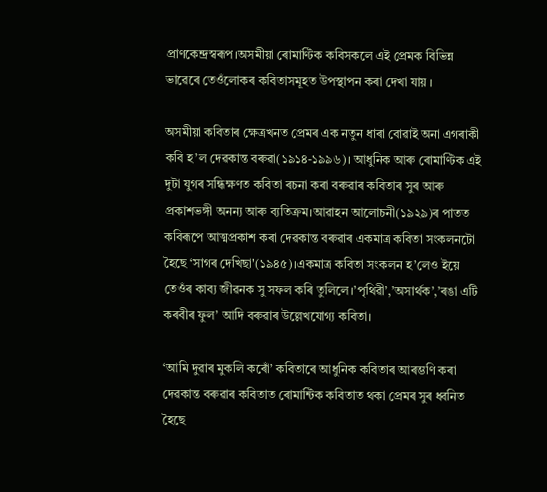প্ৰাণকেন্দ্ৰস্বৰূপ।অসমীয়া ৰোমাণ্টিক কবিসকলে এই প্ৰেমক বিভিন্ন ভাৱেৰে তেওঁলোকৰ কবিতাসমূহত উপস্থাপন কৰা দেখা যায় ।

অসমীয়া কবিতাৰ ক্ষেত্ৰখনত প্রেমৰ এক নতুন ধাৰা বোৱাই অনা এগৰাকী কবি হ’ল দেৱকান্ত বৰুৱা(১৯১৪-১৯৯৬)। আধুনিক আৰু ৰোমাণ্টিক এই দুটা যুগৰ সন্ধিক্ষণত কবিতা ৰচনা কৰা বৰুৱাৰ কবিতাৰ সুৰ আৰু প্ৰকাশভঙ্গী অনন্য আৰু ব্যতিক্ৰম।আৱাহন আলোচনী(১৯২৯)ৰ পাতত কবিৰূপে আত্মপ্ৰকাশ কৰা দেৱকান্ত বৰুৱাৰ একমাত্ৰ কবিতা সংকলনটো হৈছে ‘সাগৰ দেখিছা'(১৯৪৫)।একমাত্ৰ কবিতা সংকলন হ’লেও ইয়ে তেওঁৰ কাব্য জীৱনক সু সফল কৰি তুলিলে।’পৃথিৱী’,’অসাৰ্থক’,’ৰঙা এটি কৰবীৰ ফুল’ আদি বৰুৱাৰ উল্লেখযোগ্য কবিতা।

‘আমি দুৱাৰ মুকলি কৰোঁ’ কবিতাৰে আধুনিক কবিতাৰ আৰম্ভণি কৰা দেৱকান্ত বৰুৱাৰ কবিতাত ৰোমান্টিক কবিতাত থকা প্ৰেমৰ সুৰ ধ্বনিত হৈছে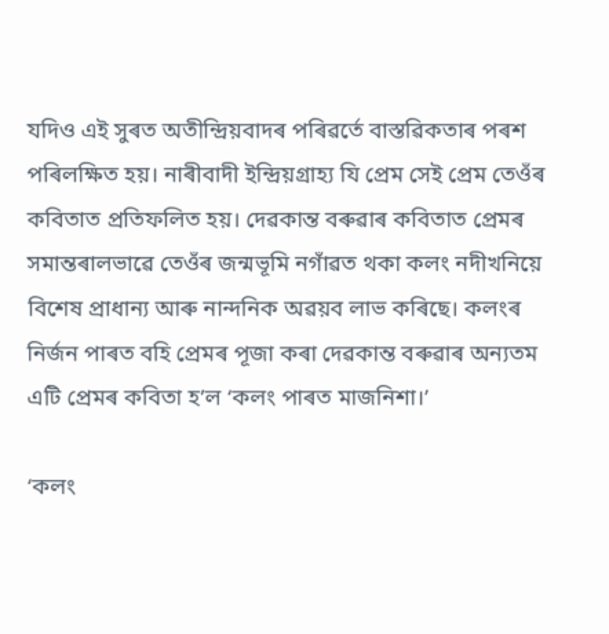যদিও এই সুৰত অতীন্দ্ৰিয়বাদৰ পৰিৱৰ্তে বাস্তৱিকতাৰ পৰশ পৰিলক্ষিত হয়। নাৰীবাদী ইন্দ্ৰিয়গ্ৰাহ্য যি প্ৰেম সেই প্ৰেম তেওঁৰ কবিতাত প্ৰতিফলিত হয়। দেৱকান্ত বৰুৱাৰ কবিতাত প্ৰেমৰ সমান্তৰালভাৱে তেওঁৰ জন্মভূমি নগাঁৱত থকা কলং নদীখনিয়ে বিশেষ প্ৰাধান্য আৰু নান্দনিক অৱয়ব লাভ কৰিছে। কলংৰ নিৰ্জন পাৰত বহি প্ৰেমৰ পূজা কৰা দেৱকান্ত বৰুৱাৰ অন্যতম এটি প্ৰেমৰ কবিতা হ’ল ‘কলং পাৰত মাজনিশা।’

‘কলং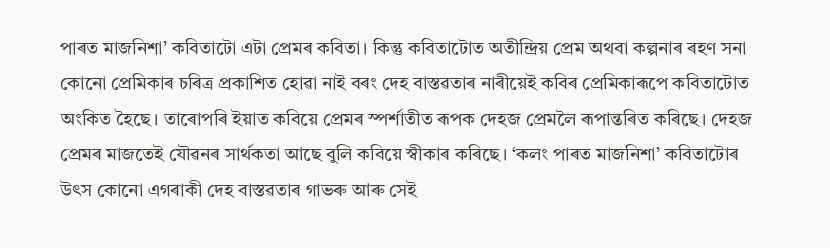পাৰত মাজনিশা’ কবিতাটো এটা প্ৰেমৰ কবিতা। কিন্তু কবিতাটোত অতীন্দ্ৰিয় প্ৰেম অথবা কল্পনাৰ ৰহণ সনা কোনো প্ৰেমিকাৰ চৰিত্ৰ প্ৰকাশিত হোৱা নাই বৰং দেহ বাস্তৱতাৰ নাৰীয়েই কবিৰ প্ৰেমিকাৰূপে কবিতাটোত অংকিত হৈছে। তাৰোপৰি ইয়াত কবিয়ে প্ৰেমৰ স্পৰ্শাতীত ৰূপক দেহজ প্ৰেমলৈ ৰূপান্তৰিত কৰিছে। দেহজ প্ৰেমৰ মাজতেই যৌৱনৰ সাৰ্থকতা আছে বুলি কবিয়ে স্বীকাৰ কৰিছে। ‘কলং পাৰত মাজনিশা’ কবিতাটোৰ উৎস কোনো এগৰাকী দেহ বাস্তৱতাৰ গাভৰু আৰু সেই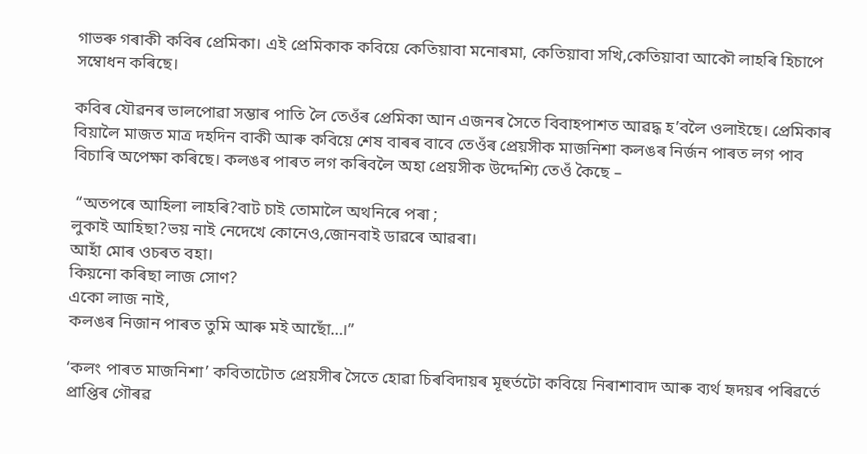গাভৰু গৰাকী কবিৰ প্ৰেমিকা। এই প্ৰেমিকাক কবিয়ে কেতিয়াবা মনোৰমা, কেতিয়াবা সখি,কেতিয়াবা আকৌ লাহৰি হিচাপে সম্বোধন কৰিছে।

কবিৰ যৌৱনৰ ভালপোৱা সম্ভাৰ পাতি লৈ তেওঁৰ প্ৰেমিকা আন এজনৰ সৈতে বিবাহপাশত আৱদ্ধ হ’বলৈ ওলাইছে। প্ৰেমিকাৰ বিয়ালৈ মাজত মাত্ৰ দহদিন বাকী আৰু কবিয়ে শেষ বাৰৰ বাবে তেওঁৰ প্ৰেয়সীক মাজনিশা কলঙৰ নিৰ্জন পাৰত লগ পাব বিচাৰি অপেক্ষা কৰিছে। কলঙৰ পাৰত লগ কৰিবলৈ অহা প্ৰেয়সীক উদ্দেশ্যি তেওঁ কৈছে –

 “অতপৰে আহিলা লাহৰি?বাট চাই তোমালৈ অথনিৰে পৰা ;
লুকাই আহিছা?ভয় নাই নেদেখে কোনেও,জোনবাই ডাৱৰে আৱৰা।
আহাঁ মোৰ ওচৰত বহা।
কিয়নো কৰিছা লাজ সোণ?
একো লাজ নাই,
কলঙৰ নিজান পাৰত তুমি আৰু মই আছোঁ…।”

‘কলং পাৰত মাজনিশা’ কবিতাটোত প্ৰেয়সীৰ সৈতে হোৱা চিৰবিদায়ৰ মূহুৰ্তটো কবিয়ে নিৰাশাবাদ আৰু ব্যৰ্থ হৃদয়ৰ পৰিৱৰ্তে প্ৰাপ্তিৰ গৌৰৱ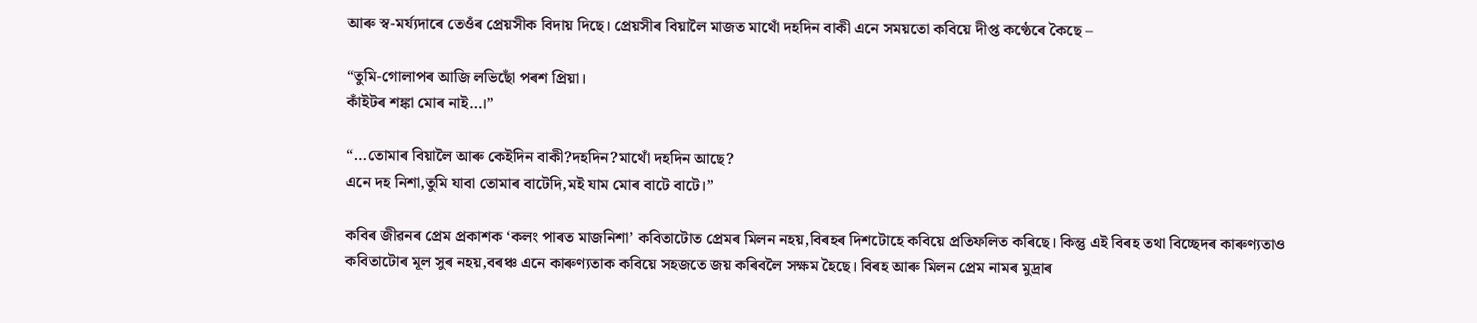আৰু স্ব-মৰ্য্যদাৰে তেওঁৰ প্ৰেয়সীক বিদায় দিছে। প্ৰেয়সীৰ বিয়ালৈ মাজত মাথোঁ দহদিন বাকী এনে সময়তো কবিয়ে দীপ্ত কণ্ঠেৰে কৈছে –

“তুমি-গোলাপৰ আজি লভিছোঁ পৰশ প্ৰিয়া।
কাঁইটৰ শঙ্কা মোৰ নাই…।”

“…তোমাৰ বিয়ালৈ আৰু কেইদিন বাকী?দহদিন?মাথোঁ দহদিন আছে?
এনে দহ নিশা,তুমি যাবা তোমাৰ বাটেদি,মই যাম মোৰ বাটে বাটে।”

কবিৰ জীৱনৰ প্ৰেম প্ৰকাশক ‘কলং পাৰত মাজনিশা’ কবিতাটোত প্ৰেমৰ মিলন নহয়,বিৰহৰ দিশটোহে কবিয়ে প্ৰতিফলিত কৰিছে। কিন্তু এই বিৰহ তথা বিচ্ছেদৰ কাৰুণ্যতাও কবিতাটোৰ মূল সুৰ নহয়,বৰঞ্চ এনে কাৰুণ্যতাক কবিয়ে সহজতে জয় কৰিবলৈ সক্ষম হৈছে। বিৰহ আৰু মিলন প্ৰেম নামৰ মুদ্ৰাৰ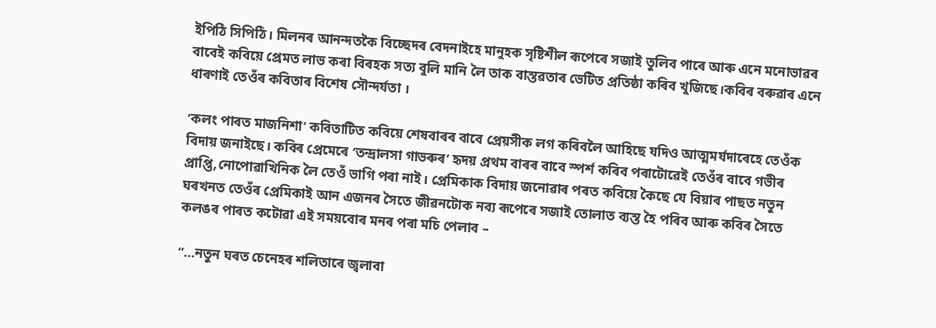ইপিঠি সিপিঠি। মিলনৰ আনন্দতকৈ বিচ্ছেদৰ বেদনাইহে মানুহক সৃষ্টিশীল ৰূপেৰে সজাই তুলিব পাৰে আৰু এনে মনোভাৱৰ বাবেই কবিয়ে প্ৰেমত লাভ কৰা বিৰহক সত্য বুলি মানি লৈ তাক বাস্তৱতাৰ ভেটিত প্ৰতিষ্ঠা কৰিব খুজিছে।কবিৰ বৰুৱাৰ এনে ধাৰণাই তেওঁৰ কবিতাৰ বিশেষ সৌন্দৰ্যতা ।

‘কলং পাৰত মাজনিশা’ কবিতাটিত কবিয়ে শেষবাৰৰ বাবে প্ৰেয়সীক লগ কৰিবলৈ আহিছে যদিও আত্মমৰ্যদাৰেহে তেওঁক বিদায় জনাইছে। কবিৰ প্ৰেমেৰে ‘তন্দ্ৰালসা গাভৰুৰ’ হৃদয় প্ৰথম বাৰৰ বাবে স্পৰ্শ কৰিব পৰাটোৱেই তেওঁৰ বাবে গভীৰ প্ৰাপ্তি,নোপোৱাখিনিক লৈ তেওঁ ভাগি পৰা নাই। প্ৰেমিকাক বিদায় জনোৱাৰ পৰত কবিয়ে কৈছে যে বিয়াৰ পাছত নতুন ঘৰখনত তেওঁৰ প্ৰেমিকাই আন এজনৰ সৈতে জীৱনটোক নব্য ৰূপেৰে সজাই তোলাত ব্যস্ত হৈ পৰিব আৰু কবিৰ সৈতে কলঙৰ পাৰত কটোৱা এই সময়বোৰ মনৰ পৰা মচি পেলাব –

“…নতুন ঘৰত চেনেহৰ শলিতাৰে জ্বলাবা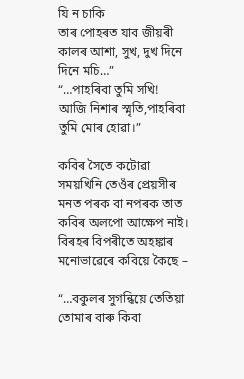যি ন চাকি
তাৰ পোহৰত যাব জীয়ৰী কালৰ আশা, সুখ, দুখ দিনে দিনে মচি…”
“…পাহৰিবা তুমি সখি! আজি নিশাৰ স্মৃতি,পাহৰিবা তুমি মোৰ হোৱা।”

কবিৰ সৈতে কটোৱা সময়খিনি তেওঁৰ প্ৰেয়সীৰ মনত পৰক বা নপৰক তাত কবিৰ অলপো আক্ষেপ নাই। বিৰহৰ বিপৰীতে অহঙ্কাৰ মনোভাৱেৰে কবিয়ে কৈছে –

“…বকুলৰ সুগন্ধিয়ে তেতিয়া তোমাৰ বাৰু কিবা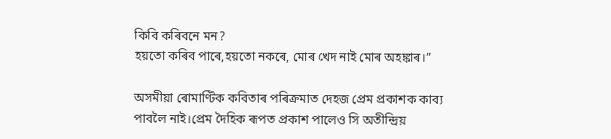কিবি কৰিবনে মন?
হয়তো কৰিব পাৰে,হয়তো নকৰে, মোৰ খেদ নাই মোৰ অহঙ্কাৰ।”

অসমীয়া ৰোমাণ্টিক কবিতাৰ পৰিক্ৰমাত দেহজ প্ৰেম প্ৰকাশক কাব্য পাবলৈ নাই।প্ৰেম দৈহিক ৰূপত প্ৰকাশ পালেও সি অতীন্দ্ৰিয়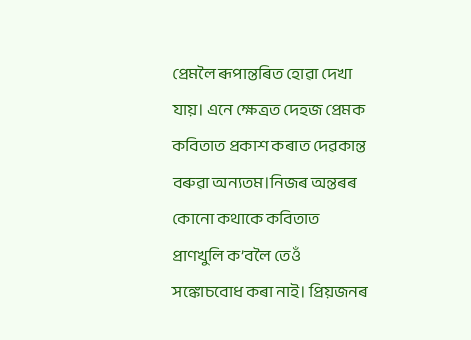প্ৰেমলৈ ৰূপান্তৰিত হোৱা দেখা যায়। এনে ক্ষেত্ৰত দেহজ প্ৰেমক কবিতাত প্ৰকাশ কৰাত দেৱকান্ত বৰুৱা অন্যতম।নিজৰ অন্তৰৰ কোনো কথাকে কবিতাত প্ৰাণখুলি ক’বলৈ তেওঁ সঙ্কোচবোধ কৰা নাই। প্ৰিয়জনৰ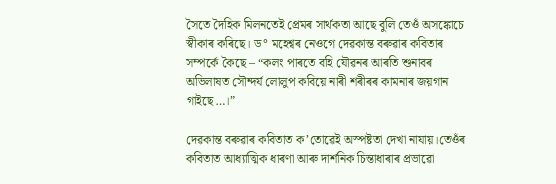সৈতে দৈহিক মিলনতেই প্ৰেমৰ সাৰ্থকতা আছে বুলি তেওঁ অসঙ্কোচে স্বীকাৰ কৰিছে। ড° মহেশ্বৰ নেওগে দেৱকান্ত বৰুৱাৰ কবিতাৰ সম্পৰ্কে কৈছে – “কলং পাৰতে বহি যৌৱনৰ আৰতি শুনাবৰ অভিলাষত সৌন্দৰ্য লোলুপ কবিয়ে নাৰী শৰীৰৰ কামনাৰ জয়গান গাইছে…।”

দেৱকান্ত বৰুৱাৰ কবিতাত ক’তোৱেই অস্পষ্টতা দেখা নাযায়।তেওঁৰ কবিতাত আধ্যাত্মিক ধাৰণা আৰু দাৰ্শনিক চিন্তাধাৰাৰ প্ৰভাৱো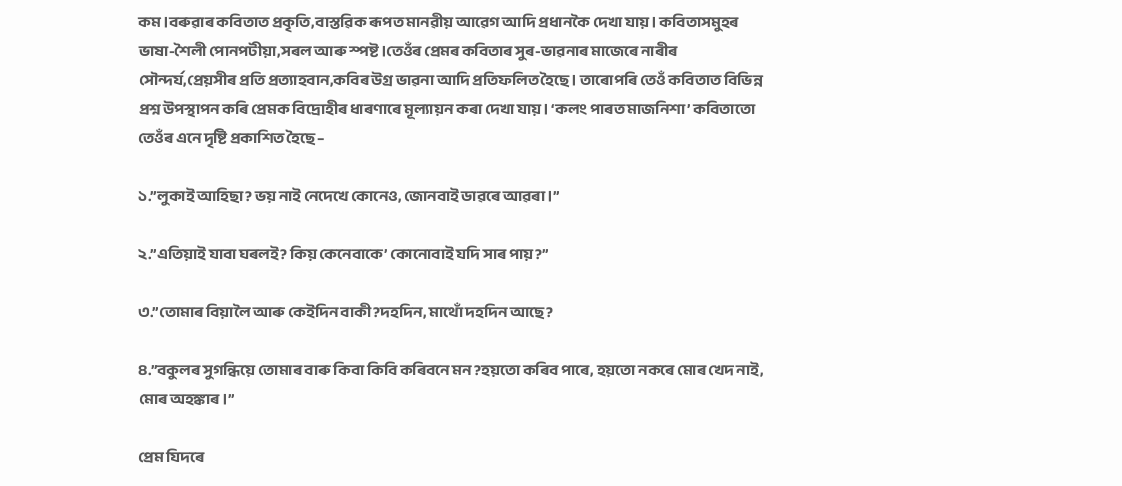কম।বৰুৱাৰ কবিতাত প্ৰকৃতি,বাস্তৱিক ৰূপত মানৱীয় আৱেগ আদি প্ৰধানকৈ দেখা যায়। কবিতাসমুহৰ ভাষা-শৈলী পোনপটীয়া,সৰল আৰু স্পষ্ট।তেওঁৰ প্ৰেমৰ কবিতাৰ সুৰ-ভাৱনাৰ মাজেৰে নাৰীৰ সৌন্দৰ্য,প্ৰেয়সীৰ প্রতি প্ৰত্যাহবান,কবিৰ উগ্ৰ ভাৱনা আদি প্ৰতিফলিত হৈছে। তাৰোপৰি তেওঁ কবিতাত বিভিন্ন প্ৰশ্ন উপস্থাপন কৰি প্ৰেমক বিদ্ৰোহীৰ ধাৰণাৰে মূল্যায়ন কৰা দেখা যায়। ‘কলং পাৰত মাজনিশা’ কবিতাতো তেওঁৰ এনে দৃষ্টি প্ৰকাশিত হৈছে –

১.”লুকাই আহিছা? ভয় নাই নেদেখে কোনেও, জোনবাই ডাৱৰে আৱৰা ।”

২.”এতিয়াই যাবা ঘৰলই? কিয় কেনেবাকে’ কোনোবাই যদি সাৰ পায়?”

৩.”তোমাৰ বিয়ালৈ আৰু কেইদিন বাকী?দহদিন, মাথোঁ দহদিন আছে?

৪.”বকুলৰ সুগন্ধিয়ে তোমাৰ বাৰু কিবা কিবি কৰিবনে মন ?হয়তো কৰিব পাৰে, হয়তো নকৰে মোৰ খেদ নাই, মোৰ অহঙ্কাৰ।”

প্ৰেম যিদৰে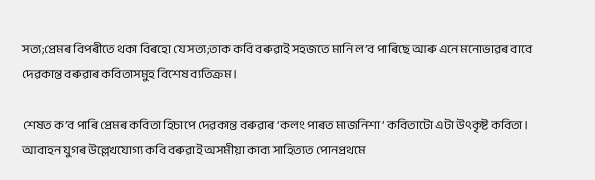সত্য;প্ৰেমৰ বিপৰীতে থকা বিৰহো যে সত্য;তাক কবি বৰুৱাই সহজতে মানি ল’ব পাৰিছে আৰু এনে মনোভাৱৰ বাবে দেৱকান্ত বৰুৱাৰ কবিতাসমুহ বিশেষ ব্যতিক্ৰম।

শেষত ক’ব পাৰি প্ৰেমৰ কবিতা হিচাপে দেৱকান্ত বৰুৱাৰ ‘কলং পাৰত মাজনিশা’ কবিতাটো এটা উৎকৃষ্ট কবিতা। আবাহন যুগৰ উল্লেখযোগ্য কবি বৰুৱাই অসমীয়া কাব্য সাহিত্যত পোনপ্ৰথমে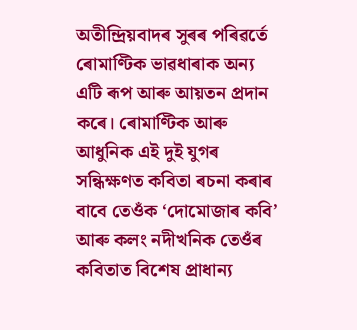অতীন্দ্ৰিয়বাদৰ সুৰৰ পৰিৱৰ্তে ৰোমাণ্টিক ভাৱধাৰাক অন্য এটি ৰূপ আৰু আয়তন প্ৰদান কৰে। ৰোমাণ্টিক আৰু আধুনিক এই দুই যুগৰ সন্ধিক্ষণত কবিতা ৰচনা কৰাৰ বাবে তেওঁক ‘দোমোজাৰ কবি’ আৰু কলং নদীখনিক তেওঁৰ কবিতাত বিশেষ প্ৰাধান্য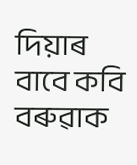দিয়াৰ বাবে কবি বৰুৱাক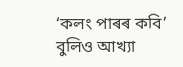‘কলং পাৰৰ কবি’ বুলিও আখ্যা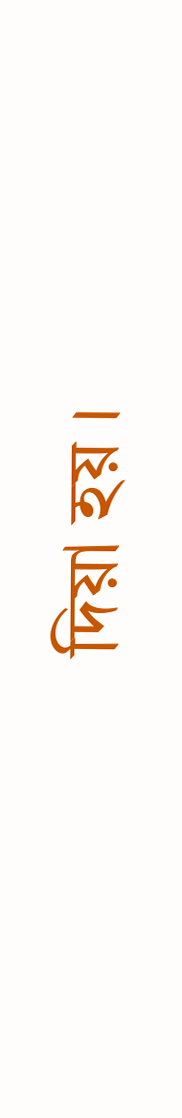দিয়া হয় ।